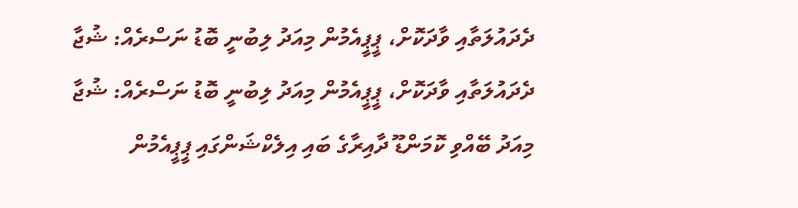ދެދައުލަތާއި ވާދަކޮށް، ޕީޕީއެމުން މިއަދު ލިބުނީ ބޮޑު ނަސްރެއް: ޝުޖާ
ދެދައުލަތާއި ވާދަކޮށް، ޕީޕީއެމުން މިއަދު ލިބުނީ ބޮޑު ނަސްރެއް: ޝުޖާ
މިއަދު ބޭއްވި ކޮމަންޑޫ ދާއިރާގެ ބައި އިލެކްޝަންގައި ޕީޕީއެމުން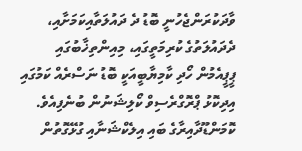ވާދަކުރަންޖެހުނީ ބޮޑު ދެ ދައުލަތާއިކަމަށާއި، ދެދައުލަތުގެ ކުރިމަތީގައި، މިއިންތިޚާބުގައި ޕީޕީއެމުން ހޯދި ކާމިޔާބީއަކީ ބޮޑު ނަސްރެއް ކަމުގައި އިދިކޮޅު ޕްރޮގްރެސިވް ކޯލިޝަނުން ބުނެފިއެވެ.
ކޮމަންޑޫދާއިރާގެ ބައި އިލެކްޝަނާއި ގުޅޭގޮތުން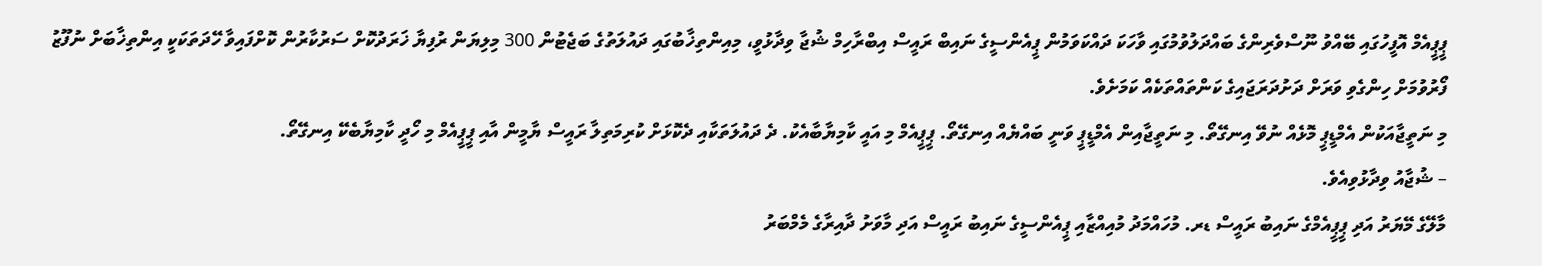ޕީޕީއެމް އޮފީހުގައި ބޭއްވު ނޫސްވެރިންގެ ބައްދަލުވުމުގައި ވާހަކަ ދައްކަވަމުން ޕީއެންސީގެ ނައިބް ރައީސް އިބްރާހިމް ޝުޖާ ވިދާޅުވީ، މިއިންތިޚާބުގައި ދައުލަތުގެ ބަޖެޓުން 300 މިލިޔަން ރުފިޔާ ޚަރަދުކޮށް ސަރުކާރުން ކޮށްފައިވާ ހޭދަތަކަކީ އިންތިޚާބަށް ނުފޫޒު ފޯރުވުމަށް ހިންގެވި ވަރަށް ދަށުދަރަޖައިގެ ކަންތައްތަކެއް ކަމަށެވެ.
މި ނަތީޖާއަކުން އެމްޑީޕީ މޮޅެއް ނުވޭ އިނގޭތޯ. މި ނަތީޖާއިން އެމްޑީޕީ ވަނީ ބައްޔެއް އިނގޭތޯ. ޕީޕީއެމް މި އައީ ކާމިޔާބާއެކު. ދެ ދައުލަތަކާއި ދެކޮޅަށް ކުރިމަތިލާ ރައީސް ޔާމީން އާއި ޕީޕީއެމް މި ހޯދީ ކާމިޔާބެކޭ އިނގޭތޯ.
– ޝުޖާއު ވިދާޅުވިއެވެ.
މާލޭގެ މޭޔަރު އަދި ޕީޕީއެމްގެ ނައިބު ރައީސް ޑރ. މުހައްމަދު މުއިއްޒާއި ޕީއެންސީގެ ނައިބު ރައީސް އަދި މާވަށު ދާއިރާގެ މެމްބަރު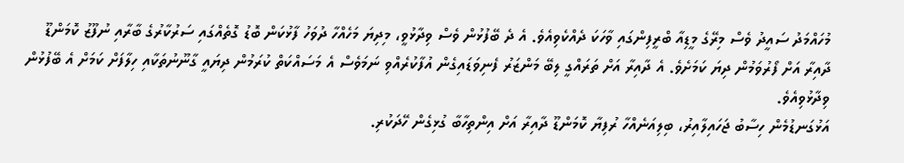މުހައްމަދު ސައީދު ވެސް މިރޭގެ މީޑިއާ ބްރީފިންގައި ވާހަކަ ދެއްކެވިއެވެ. އެ ދެ ބޭފުޅުން ވެސް ވިދާޅުވީ، މިދިޔަ މަހެއްހާ ދުވަހު ފާޅުކަން ބޮޑު ގޮތެއްގައި ސަރުކާރުގެ ބާރާއި ނުފޫޒު ކޮމަންޑޫ ދާއިރާ އަށް ފޯރުވަމުން ދިޔަ ކަމަށެވެ. އެ ދާއިރާ އަށް ތަރައްގީ ލިބޭ މަންޒަރު ފެނިވަޑައިގެން އުފާކުރެއްވި ނަމަވެސް އެ މަސައްކަތް ކުރަމުން ދިޔައީ ގާނޫނުތަކާއި ހިލާފަށް ކަމަށް އެ ބޭފުޅުން ވިދާޅުވިއެވެ.
އަޅުގަނޑުމެން ހިސާބު ޖަހައިލާއިރު، ބިލިއަނެއްހާ ރުފިޔާ ކޮމަންޑޫ ދާއިރާ އަށް އިންތިހާބާ ގުޅިގެން ހޭދަކުރި.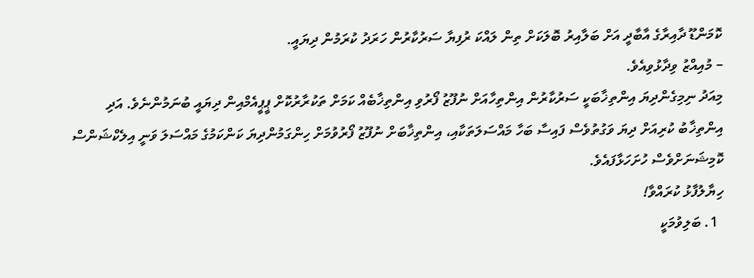ކޮމަންޑޫ ދާއިރާގެ އާބާދީ އަށް ބަލާއިރު ބޮލަކަށް ތިން ލައްކަ ރުފިޔާ ސަރުކާރުން ހަރަދު ކުރަމުން ދިޔައީ.
– މުއިއްޒު ވިދާޅުވިއެވެ.
މިއަދު ނިމިގެންދިޔަ އިންތިޚާބަކީ ސަރުކާރުން އިންތިހާއަށް ނުފޫޒު ފޯރުވި އިންތިޚާބެއް ކަމަށް ތަކުރާރުކޮށް ޕީޕީއެމްއިން ދިޔައީ ބުނަމުންނެވެ. އަދި އިންތިޚާބު ކުރިއަށް ދިޔަ ވަގުތުވެސް ފައިސާ ބަހާ މައްސަލަތަކާއި، އިންތިޚާބަށް ނުފޫޒު ފޯރުވުމަށް ހިންގަމުންދިޔަ ކަންކަމުގެ މައްސަލަ ވަނީ އިލެކްޝަންސް ކޮމިޝަނަށްވެސް ހުށަހަޅާފައެވެ.
ހިޔާލުފާޅު ކުރައްވާ!
  1. ބަލިވުމަކީ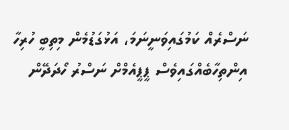ނަސްރެއް ކަމުގައިވަނީނަމަ، އަޅުގަޑުމެން މިތިބީ ހުރިހާ އިންތިހާބެއްގައިވެސް ޕީޕީއެމްށް ނަސްރު ހޯދަދޭން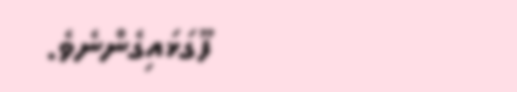ފޫގަޅައިގެންނެވެ.